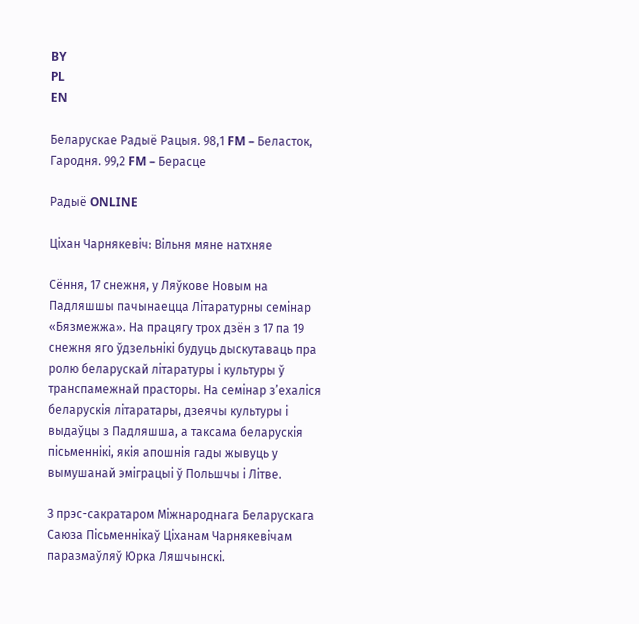BY
PL
EN

Беларускае Радыё Рацыя. 98,1 FM – Беласток, Гародня. 99,2 FM – Берасце

Радыё ONLINE

Ціхан Чарнякевіч: Вільня мяне натхняе

Сёння, 17 снежня, у Ляўкове Новым на Падляшшы пачынаецца Літаратурны семінар «Бязмежжа». На працягу трох дзён з 17 па 19 снежня яго ўдзельнікі будуць дыскутаваць пра ролю беларускай літаратуры і культуры ў транспамежнай прасторы. На семінар з’ехаліся беларускія літаратары, дзеячы культуры і выдаўцы з Падляшша, а таксама беларускія пісьменнікі, якія апошнія гады жывуць у вымушанай эміграцыі ў Польшчы і Літве.

З прэс-сакратаром Міжнароднага Беларускага Саюза Пісьменнікаў Ціханам Чарнякевічам паразмаўляў Юрка Ляшчынскі.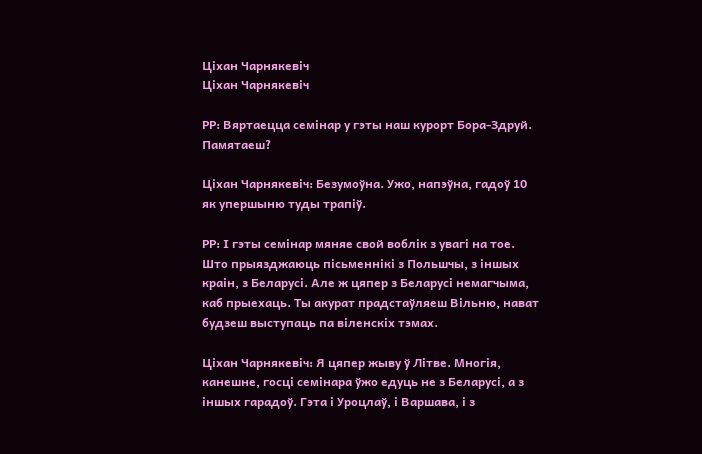Ціхан Чарнякевіч
Ціхан Чарнякевіч

РР: Вяртаецца семінар у гэты наш курорт Бора-Здруй. Памятаеш?

Ціхан Чарнякевіч: Безумоўна. Ужо, напэўна, гадоў 10 як упершыню туды трапіў.

РР: І гэты семінар мяняе свой воблік з увагі на тое. Што прыязджаюць пісьменнікі з Польшчы, з іншых краін, з Беларусі. Але ж цяпер з Беларусі немагчыма, каб прыехаць. Ты акурат прадстаўляеш Вільню, нават будзеш выступаць па віленскіх тэмах.

Ціхан Чарнякевіч: Я цяпер жыву ў Літве. Многія, канешне, госці семінара ўжо едуць не з Беларусі, а з іншых гарадоў. Гэта і Уроцлаў, і Варшава, і з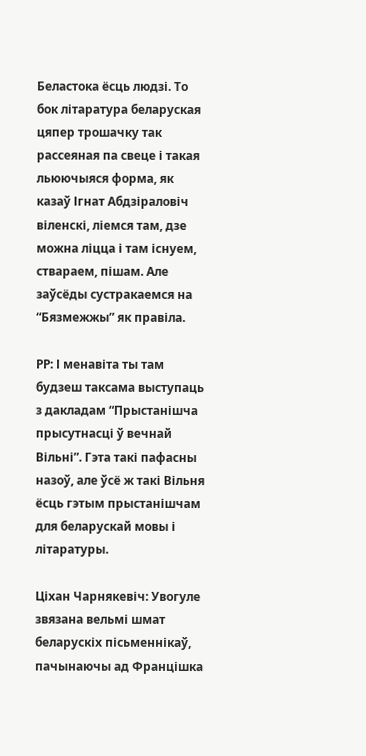Беластока ёсць людзі. То бок літаратура беларуская цяпер трошачку так рассеяная па свеце і такая льюючыяся форма, як казаў Ігнат Абдзіраловіч віленскі, ліемся там, дзе можна ліцца і там існуем, ствараем, пішам. Але заўсёды сустракаемся на “Бязмежжы” як правіла.

РР: І менавіта ты там будзеш таксама выступаць з дакладам “Прыстанішча прысутнасці ў вечнай Вільні”. Гэта такі пафасны назоў, але ўсё ж такі Вільня ёсць гэтым прыстанішчам для беларускай мовы і літаратуры.

Ціхан Чарнякевіч: Увогуле звязана вельмі шмат беларускіх пісьменнікаў, пачынаючы ад Францішка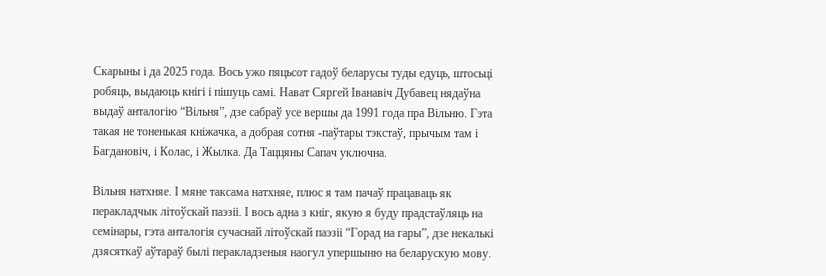Скарыны і да 2025 года. Вось ужо пяцьсот гадоў беларусы туды едуць, штосьці робяць, выдаюць кнігі і пішуць самі. Нават Сяргей Іванавіч Дубавец нядаўна выдаў анталогію “Вільня”, дзе сабраў усе вершы да 1991 года пра Вільню. Гэта такая не тоненькая кніжачка, а добрая сотня -паўтары тэкстаў, прычым там і Багдановіч, і Колас, і Жылка. Да Таццяны Сапач уключна.

Вільня натхняе. І мяне таксама натхняе, плюс я там пачаў працаваць як перакладчык літоўскай паэзіі. І вось адна з кніг, якую я буду прадстаўляць на семінары, гэта анталогія сучаснай літоўскай паэзіі “Горад на гары”, дзе некалькі дзясяткаў аўтараў былі перакладзеныя наогул упершыню на беларускую мову.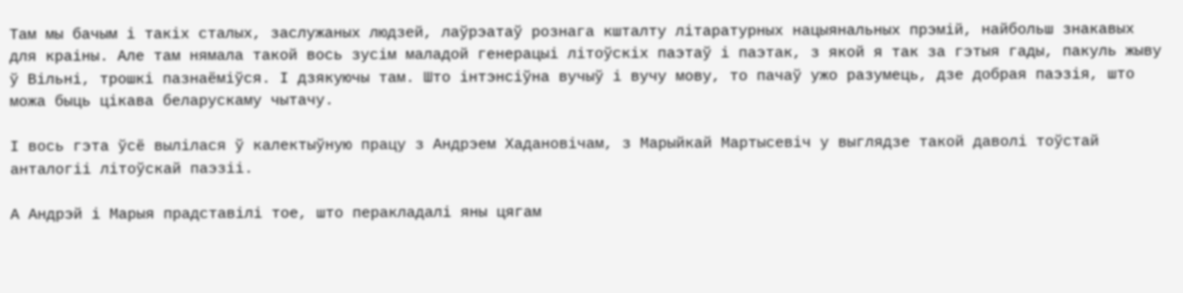Там мы бачым і такіх сталых, заслужаных людзей, лаўрэатаў рознага кшталту літаратурных нацыянальных прэмій, найбольш знакавых для краіны. Але там нямала такой вось зусім маладой генерацыі літоўскіх паэтаў і паэтак, з якой я так за гэтыя гады, пакуль жыву ў Вільні, трошкі пазнаёміўся. І дзякуючы там. Што інтэнсіўна вучыў і вучу мову, то пачаў ужо разумець, дзе добрая паэзія, што можа быць цікава беларускаму чытачу.

І вось гэта ўсё вылілася ў калектыўную працу з Андрэем Хадановічам, з Марыйкай Мартысевіч у выглядзе такой даволі тоўстай анталогіі літоўскай паэзіі.

А Андрэй і Марыя прадставілі тое, што перакладалі яны цягам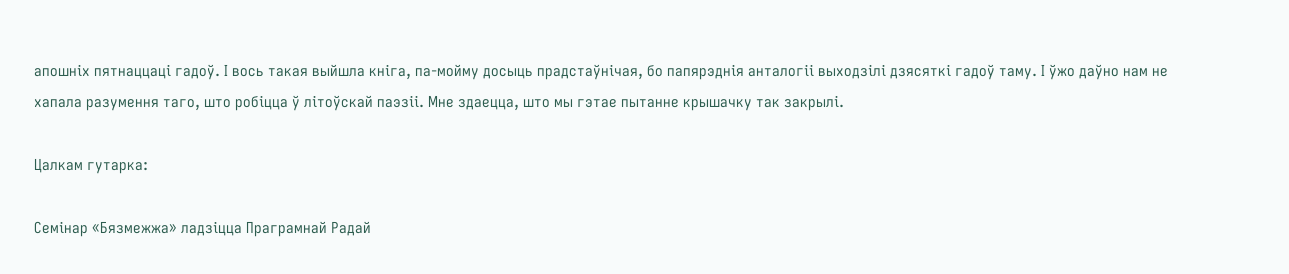апошніх пятнаццаці гадоў. І вось такая выйшла кніга, па-мойму досыць прадстаўнічая, бо папярэднія анталогіі выходзілі дзясяткі гадоў таму. І ўжо даўно нам не хапала разумення таго, што робіцца ў літоўскай паэзіі. Мне здаецца, што мы гэтае пытанне крышачку так закрылі.

Цалкам гутарка:

Семінар «Бязмежжа» ладзіцца Праграмнай Радай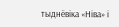тыднёвіка «Ніва» і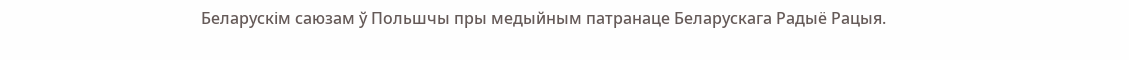Беларускім саюзам ў Польшчы пры медыйным патранаце Беларускага Радыё Рацыя.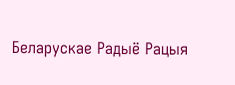Беларускае Радыё Рацыя